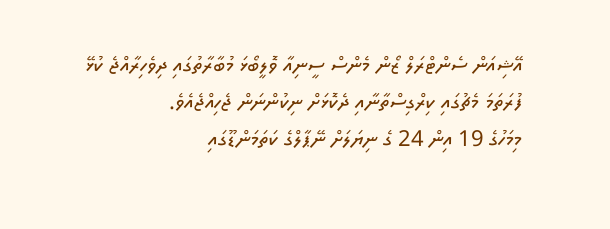އޭޝިއަން ސެންޓްރަލް ޒޯން މެންސް ސީނިއާ ވޮލީބޯޅަ މުބާރާތުގައި ދިވެހިރާއްޖެ ކުޅޭ ފުރަތަމަ މެޗުގައި ކިރްގިސްތާނާއި ދެކޮޅަށް ނިކުންނަން ޖެހިއްޖެއެވެ.
މިމަހުގެ 19 އިން 24 ގެ ނިޔަލަށް ނޭޕާލްގެ ކަތަމަންޑޫގައި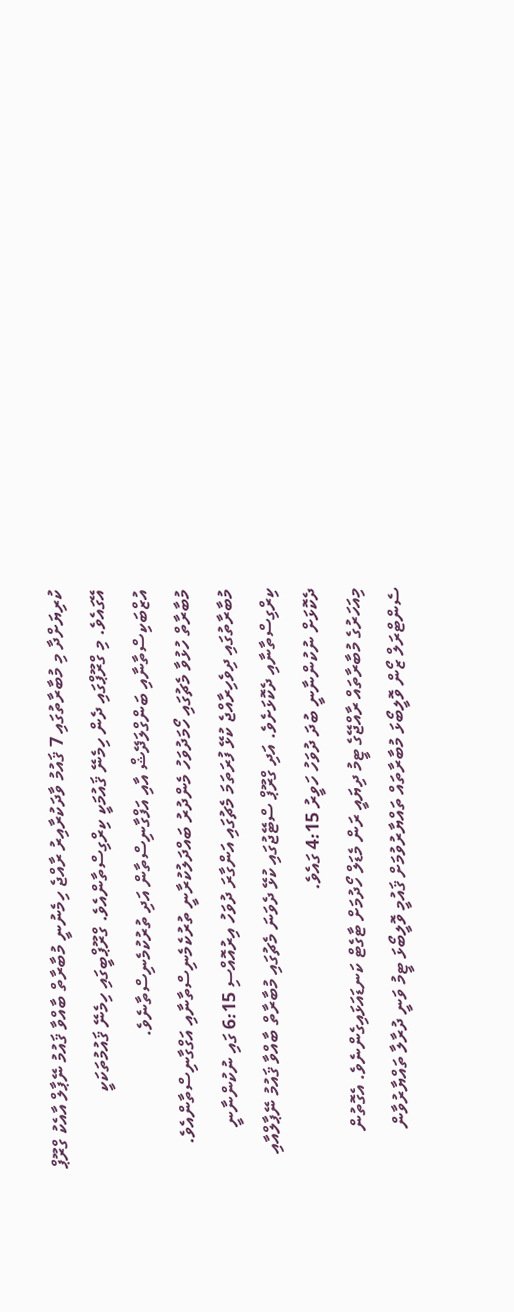ކުރިޔަށްދާ މި މުބާރާތުގައި 7 ޤައުމު ވާދަކުރާއިރު ރާއްޖެ ހިމެނުނީ މުބާރާތް ބާއްވާ ޤައުމު ނޭޕާލް އާއެކު ގްރޫޕް އޭގައެވެ. މި ގްރޫޕްގައި ދެން ހިމެނޭ ޤައުމަކީ ކިރްގިސްތާންއެވެ. ގްރޫޕްބީގައި ހިމެނޭ ޤައުމުތަކަކީ އުޒްބަކިސްތާނާއި ބަންގްލަދޭޝް އާއި އަފްގާނިސްތާން އަދި ތުރުކުމެނިސްތާނެވެ.
މުބާރާތް ހުޅުވާ މެޗުގައި ހޯމަދުވަހު މެންދުރު ބައްދަލުކުރާނީ ތުރުކެމެނިސްތާނާއި އަގްގާނިސްތާންއެވެ. މުބާރާތުގައި ދިވެހިރާއްޖެ ކުޅޭ ފުރަތަމަ މެޗުގައި އަންގާރަ ދުވަހު އިރުއޮއްސި 6:15 ގައި ނުކުންނާނީ ކިރްގިސްތާނާއި ދެކޮޅަށެވެ. އަދި ގްރޫޕް ސްޓޭޖުގައި ކުޅޭ ދެވަނަ މެޗުގައި މުބާރާތް ބާއްވާ ޤައުމު ނޭޕާލްއާއި ދެކޮޅަށް ނުކުންނާނީ ބުދަ ދުވަހު ހަވީރު 4:15 ގައެވެ.
މިއަހަރުގެ މުބާރާތައް ރާއްޖޭގެ ޓީމު ދިޔައީ ރަން މެޑަލް ހޯދުމަށް ޓާގެޓް ކަނޑައަޅައިގެންނެވެ. އެގޮތުން ސެންޓްރަލް ޒޯން ވޮލީބޯޅަ މުބާރާތައް ތައްޔާރުވުމަށް ޤައުމީ ވޮލީބޯޅަ ޓީމު ވަނީ ދުރާލާ ތައްޔާރުވާން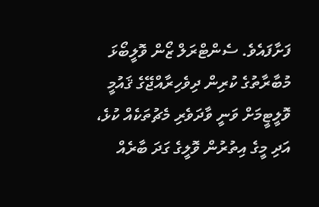ފަށާފައެވެ. ސެންޓްރަލް ޒޯން ވޮލީބޯޅަ މުބާރާތުގެ ކުރިން ދިވެހިރާއްޖޭގެ ޤައުމީ ވޮލީޓީމަށް ވަނީ ވާދަވެރި މެޗުތަކެއް ކުޅެ، އަދި މީގެ އިތުރުން ވޮލީގެ ގަދަ ބާރެއް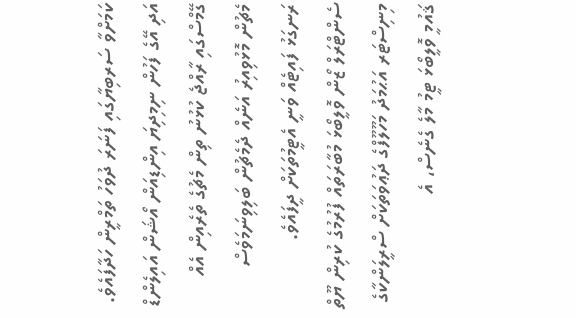ކަމަށްވާ ސަރބިޔާގައި ފަނަރަ ދުވަހު ތަމްރީން ހަދާފައެވެ.
އަދި އޭގެ ފަހުން ނިމިދިޔަ އިންޑިއަން އޯޝަން އައިލެންޑް ގޭމްސްގައި ރާއްޖެ ކުޅުނު ތިން މެޗުގެ ތެރެއިން އެއް މެޗުން މޮޅުވިއިރު އަނެއް ދެމެޗުން ބަލިވިނަމަވެސް ރަނގަޅު ފައިޓެއް ވަނީ އެޓީމުތަކަށް ދީފައެވެ.
ސެންޓްރަލް ޒޯން ވޮލީބޯޅަ މުބާރަތައް ފުރުމުގެ ކުރިން ޔޫތް މިނިސްޓަރ އަޙުމަދު މަހޫލޫފްގެ ދަޢުވަތަކަށް ސްރީލަންކާގެ ޤައުމީ ވޮލީބޯޅަ ޓީމު މާލެ ގެނެސް، އެ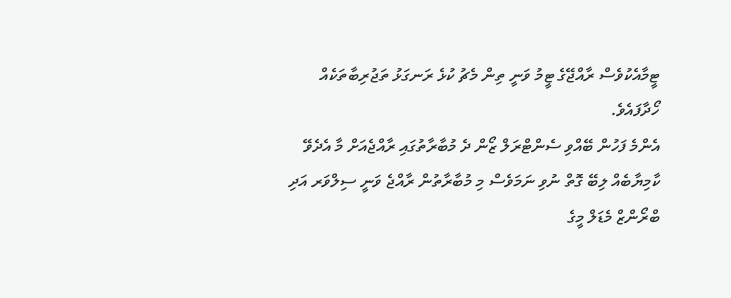ޓީމާއެކުވެސް ރާއްޖޭގެ ޓީމު ވަނީ ތިން މެޗު ކުޅެ ރަނގަޅު ތަޖުރިބާތަކެއް ހޯދާފައެވެ.
އެންމެ ފަހުން ބޭއްވި ސެންޓްރަލް ޒޯން ދެ މުބާރާތުގައި ރާއްޖެއަށް މާ އެދެވޭ ކާމިޔާބެއް ލިބޭ ގޮތް ނުވި ނަމަވެސް މި މުބާރާތުން ރާއްޖެ ވަނީ ސިލްވަރ އަދި ބްރޯންޒް މެޑަލް މީގެ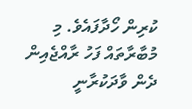ކުރިން ހޯދާފައެވެ. މި މުބާރާތައް ފަހު ރާއްޖެއިން ދެން ވާދަކުރާނީ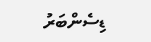ޑިސެންބަރު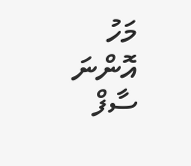މަހު އޮންނަ ސާފް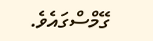ގޭމްސްގައެވެ.